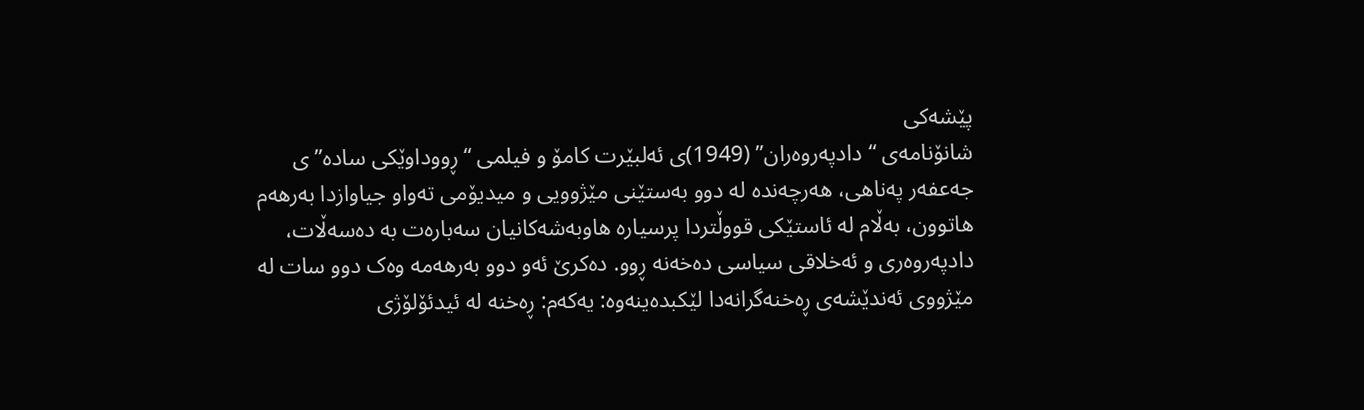پێشەکی
شانۆنامەی “دادپەروەران” (1949)ی ئەلبێرت کامۆ و فیلمی “ڕووداوێکی سادە”ی جەعفەر پەناهی، هەرچەندە لە دوو بەستێنی مێژوویی و میدیۆمی تەواو جیاوازدا بەرهەم هاتوون، بەڵام لە ئاستێکی قووڵتردا پرسیارە هاوبەشەکانیان سەبارەت بە دەسەڵات، دادپەروەری و ئەخلاقی سیاسی دەخەنە ڕوو. دەکرێ ئەو دوو بەرهەمە وەک دوو سات لە مێژووی ئەندێشەی ڕەخنەگرانەدا لێکبدەینەوە: یەکەم: ڕەخنە لە ئیدئۆلۆژی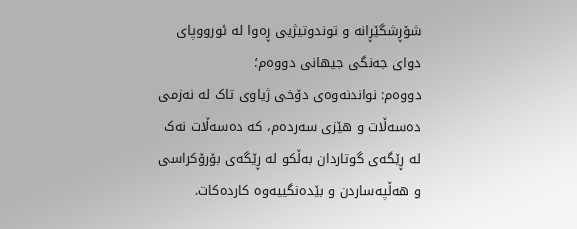شۆڕشگێڕانە و توندوتیژیی ڕەوا لە ئورووپای دوای جەنگی جیهانی دووەم؛
دووەم: نواندنەوەی دۆخی ژیاوی تاک لە نەزمی دەسەڵات و هێزی سەردەم، کە دەسەڵات نەک لە ڕێگەی گوتاردان بەڵکو لە ڕێگەی بۆرۆکراسی و هەڵپەساردن و بێدەنگییەوە کاردەکات.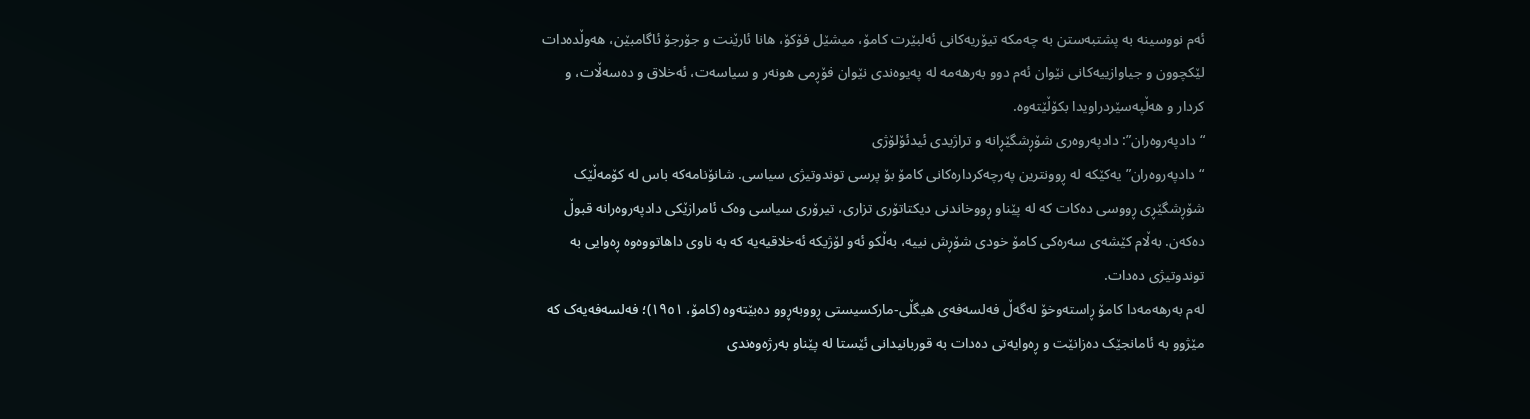ئەم نووسینە بە پشتبەستن بە چەمکە تیۆریەکانی ئەلبێرت کامۆ، میشێل فۆکۆ، هانا ئارێنت و جۆرجۆ ئاگامبێن، هەوڵدەدات لێکچوون و جیاوازییەکانی نێوان ئەم دوو بەرهەمە لە پەیوەندی نێوان فۆڕمی هونەر و سیاسەت، ئەخلاق و دەسەڵات، و کردار و هەڵپەسێردراویدا بکۆڵێتەوە.
“دادپەروەران”: دادپەروەری شۆڕشگێڕانە و تراژیدی ئیدئۆلۆژی
“دادپەروەران” یەکێکە لە ڕوونترین پەرچەکردارەکانی کامۆ بۆ پرسی توندوتیژی سیاسی. شانۆنامەکە باس لە کۆمەڵێک شۆڕشگێڕی ڕووسی دەکات کە لە پێناو ڕووخاندنی دیکتاتۆری تزاری، تیرۆری سیاسی وەک ئامرازێکی دادپەروەرانە قبوڵ دەکەن. بەڵام کێشەی سەرەکی کامۆ خودی شۆڕش نییە، بەڵکو ئەو لۆژیکە ئەخلاقیەیە کە بە ناوی داهاتووەوە ڕەوایی بە توندوتیژی دەدات.
لەم بەرهەمەدا کامۆ ڕاستەوخۆ لەگەڵ فەلسەفەی هیگڵی-مارکسیستی ڕووبەڕوو دەبێتەوە (کامۆ، ١٩٥١)؛ فەلسەفەیەک کە مێژوو بە ئامانجێک دەزانێت و ڕەوایەتی دەدات بە قوربانیدانی ئێستا لە پێناو بەرژەوەندی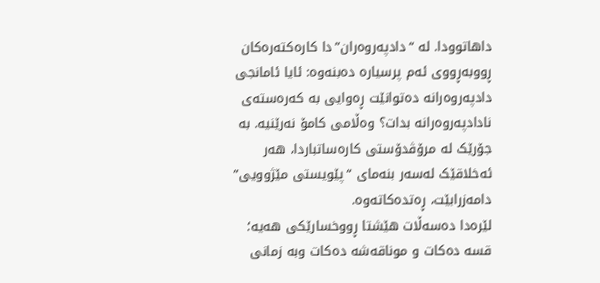داهاتوودا. لە “دادپەروەران”دا کارەکتەرەکان ڕووبەڕووی ئەم پرسیارە دەبنەوە: ئایا ئامانجی دادپەروەرانە دەتوانێت ڕەوایی بە کەرەستەی نادادپەروەرانە بدات؟ وەڵامی کامۆ نەرێنیە. بە جۆرێک لە مرۆڤدۆستی کارەساتباردا، هەر ئەخلاقێک لەسەر بنەمای “پێویستی مێژوویی” دامەزرابێت، ڕەتدەکاتەوە.
لێرەدا دەسەڵات هێشتا ڕووخسارێکی هەیە؛ قسە دەکات و موناقەشە دەکات وبە زمانی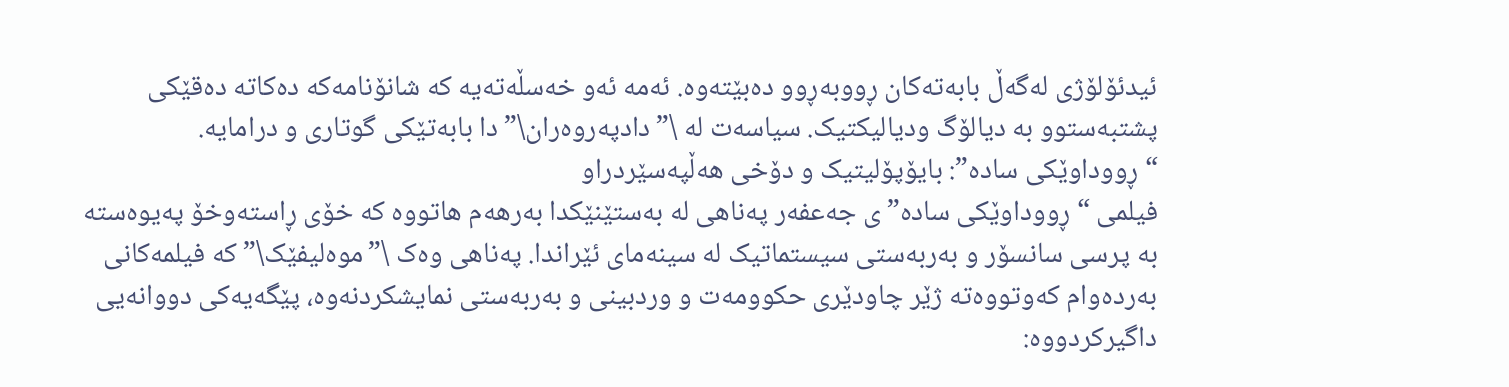ئیدئۆلۆژی لەگەڵ بابەتەکان ڕووبەڕوو دەبێتەوە. ئەمە ئەو خەسڵەتەیە کە شانۆنامەکە دەکاتە دەقێکی پشتبەستوو بە دیالۆگ ودیالیکتیک. سیاسەت لە \”دادپەروەران\”دا بابەتێکی گوتاری و درامایە.
“ڕووداوێکی سادە”: بایۆپۆلیتیک و دۆخی هەڵپەسێردراو
فیلمی “ ڕووداوێکی سادە”ی جەعفەر پەناهی لە بەستێنێکدا بەرهەم هاتووە کە خۆی ڕاستەوخۆ پەیوەستە بە پرسی سانسۆر و بەربەستی سیستماتیک لە سینەمای ئێراندا. پەناهی وەک \”موەلیفێک\” کە فیلمەکانی بەردەوام کەوتووەتە ژێر چاودێری حکوومەت و وردبینی و بەربەستی نمایشکردنەوە، پێگەیەکی دووانەیی داگیرکردووە: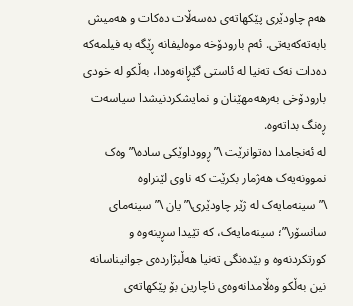هەم چاودێری پێکهاتەی دەسەڵات دەکات و هەمیش بابەتەکەیەتی. ئەم بارودۆخە موەلیفانە ڕێگە بە فیلمەکە دەدات نەک تەنیا لە ئاستی گێڕانەوەدا، بەڵکو لە خودی بارودۆخی بەرهەمهێنان و نمایشکردنیشدا سیاسەت ڕەنگ بداتەوە.
لە ئەنجامدا دەتوانرێت \”ڕووداوێکی سادە\” وەک نموونەیەک هەژمار بکرێت کە ناوی لێنراوە \”سینەمایەک لە ژێر چاودێری\” یان \”سینەمای سانسۆر\”؛ سینەمایەک، کە تێیدا سڕینەوە و کورتکردنەوە و بێدەنگی تەنیا هەڵبژاردەی جوانیناسانە نین بەڵکو وەڵامدانەوەی ناچارین بۆ پێکهاتەی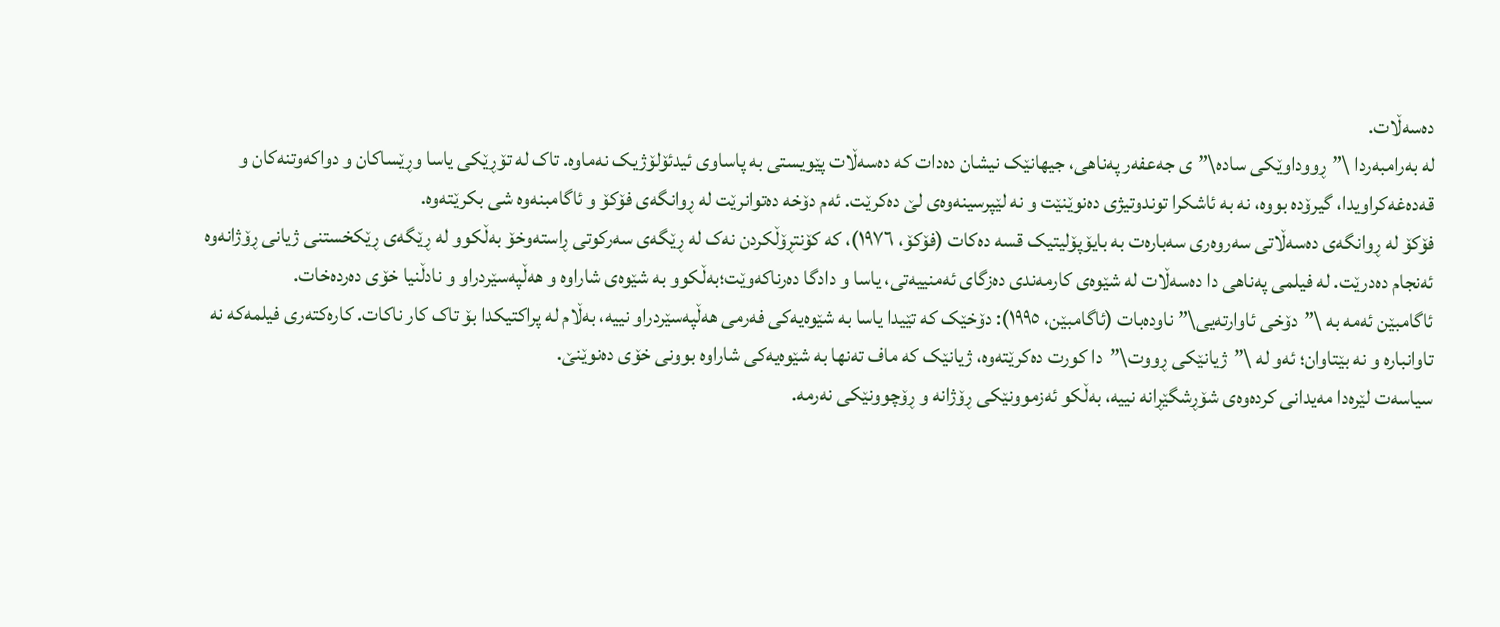دەسەڵات.
لە بەرامبەردا \”ڕووداوێکی سادە\”ی جەعفەر پەناهی، جیهانێک نیشان دەدات کە دەسەڵات پێویستی بە پاساوی ئیدئۆلۆژیک نەماوە. تاک لە تۆڕێکی یاسا وڕێساکان و دواکەوتنەکان و قەدەغەکراویدا، گیرۆدە بووە، نە بە ئاشکرا توندوتیژی دەنوێنێت و نە لێپرسینەوەی لێ دەکرێت. ئەم دۆخە دەتوانرێت لە ڕوانگەی فۆکۆ و ئاگامبنەوە شی بکرێتەوە.
فۆکۆ لە ڕوانگەی دەسەڵاتی سەروەری سەبارەت بە بایۆپۆلیتیک قسە دەکات (فۆکۆ، ١٩٧٦)، کە کۆنتڕۆڵکردن نەک لە ڕێگەی سەرکوتی ڕاستەوخۆ بەڵکوو لە ڕێگەی ڕێکخستنی ژیانی ڕۆژانەوە ئەنجام دەدرێت. لە فیلمی پەناهی دا دەسەڵات لە شێوەی کارمەندی دەزگای ئەمنییەتی، یاسا و دادگا دەرناکەوێت؛بەڵکوو بە شێوەی شاراوە و هەڵپەسێردراو و نادڵنیا خۆی دەردەخات.
ئاگامبێن ئەمە بە \”دۆخی ئاوارتەیی\” ناودەبات (ئاگامبێن، ١٩٩٥): دۆخێک کە تێیدا یاسا بە شێوەیەکی فەرمی هەڵپەسێردراو نییە، بەڵام لە پراکتیکدا بۆ تاک کار ناکات. کارەکتەری فیلمەکە نە تاوانبارە و نە بێتاوان؛ ئەو لە \”ژیانێکی ڕووت\”دا کورت دەکرێتەوە، ژیانێک کە ماف تەنها بە شێوەیەکی شاراوە بوونی خۆی دەنوێنێ.
سیاسەت لێرەدا مەیدانی کردەوەی شۆڕشگێڕانە نییە، بەڵکو ئەزموونێکی ڕۆژانە و ڕۆچوونێکی نەرمە.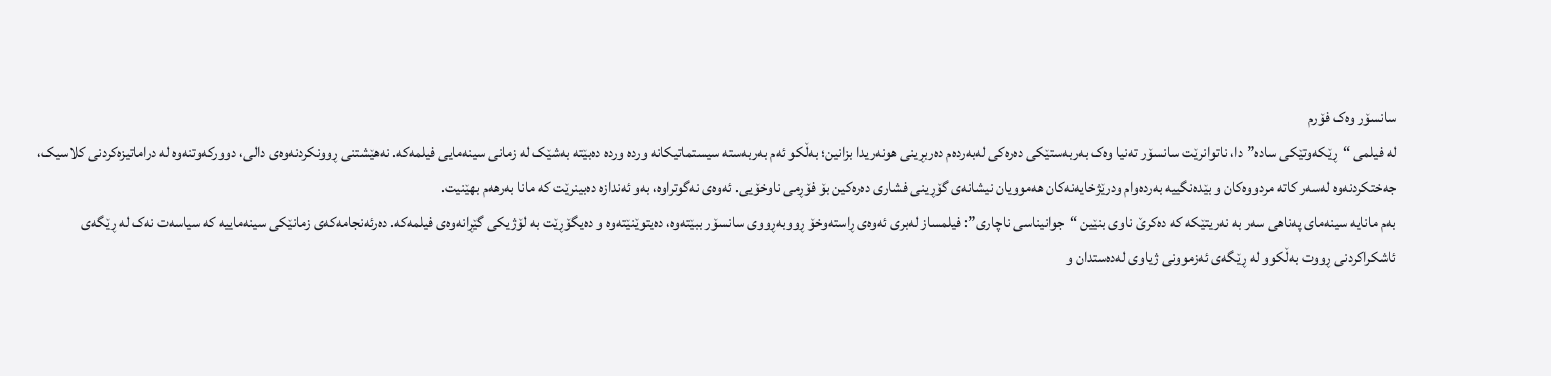سانسۆر وەک فۆرم
لە فیلمی “ڕێکەوتێکی سادە”دا، ناتوانرێت سانسۆر تەنیا وەک بەربەستێکی دەرەکی لەبەردەم دەربڕینی هونەریدا بزانین؛ بەڵکو ئەم بەربەستە سیستماتیکانە وردە وردە دەبێتە بەشێک لە زمانی سینەمایی فیلمەکە. نەهێشتنی ڕوونکردنەوەی دالی، دوورکەوتنەوە لە دراماتیزەکردنی کلاسیک، جەختکردنەوە لەسەر کاتە مردووەکان و بێدەنگییە بەردەوام ودرێژخایەنەکان هەموویان نیشانەی گۆڕینی فشاری دەرەکین بۆ فۆڕمی ناوخۆیی. ئەوەی نەگوتراوە، بەو ئەندازە دەبینرێت کە مانا بەرهەم بهێنیت.
بەم مانایە سینەمای پەناهی سەر بە نەریتێکە کە دەکرێ ناوی بنێین “جوانیناسی ناچاری”: فیلمساز لەبری ئەوەی ڕاستەوخۆ ڕووبەڕووی سانسۆر ببێتەوە، دەیتوێنێتەوە و دەیگۆڕێت بە لۆژیکی گێڕانەوەی فیلمەکە. دەرئەنجامەکەی زمانێکی سینەماییە کە سیاسەت نەک لە ڕێگەی ئاشکراکردنی ڕووت بەڵکوو لە ڕێگەی ئەزموونی ژیاوی لەدەستدان و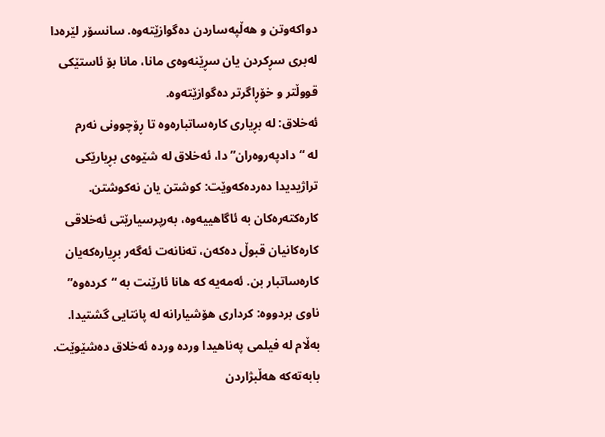دواکەوتن و هەڵپەساردن دەگوازێتەوە. سانسۆر لێرەدا لەبری سڕکردن یان سڕێنەوەی مانا، مانا بۆ ئاستێکی قووڵتر و خۆڕاگرتر دەگوازێتەوە.
ئەخلاق: لە بڕیاری کارەساتبارەوە تا ڕۆچوونی نەرم
لە “دادپەروەران”دا، ئەخلاق لە شێوەی بڕیارێکی تراژیدیدا دەردەکەوێت: کوشتن یان نەکوشتن. کارەکتەرەکان بە ئاگاهییەوە، بەرپرسیارێتی ئەخلاقی کارەکانیان قبوڵ دەکەن، تەنانەت ئەگەر بڕیارەکەیان کارەساتبار بن. ئەمەیە کە هانا ئارێنت بە “کردەوە” ناوی بردووە: کرداری هۆشیارانە لە پانتایی گشتیدا.
بەڵام لە فیلمی پەناهیدا وردە وردە ئەخلاق دەشێوێت. بابەتەکە هەڵبژاردن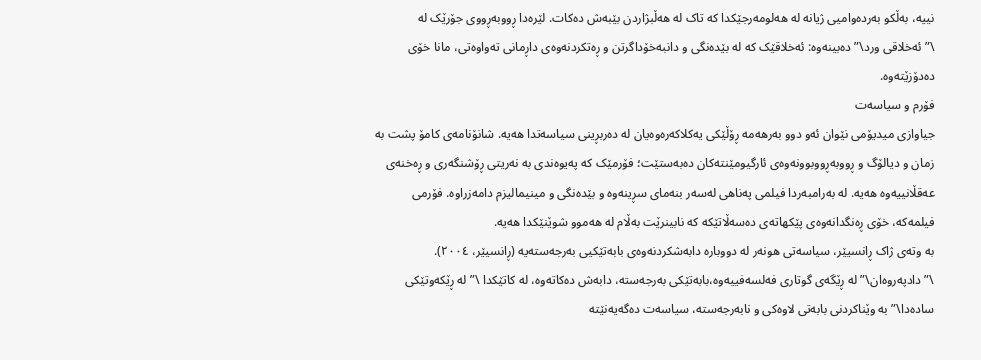نییە، بەڵکو بەردەوامیی ژیانە لە هەلومەرجێکدا کە تاک لە هەڵبژاردن بێبەش دەکات. لێرەدا ڕووبەڕووی جۆرێک لە \”ئەخلاقی ورد\” دەبینەوە: ئەخلاقێک کە لە بێدەنگی و دانبەخۆداگرتن و ڕەتکردنەوەی داڕمانی تەواوەتی، مانا خۆی دەدۆزێتەوە.
فۆرم و سیاسەت
جیاوازی میدیۆمی نێوان ئەو دوو بەرهەمە ڕۆڵێکی یەکلاکەرەوەیان لە دەربڕینی سیاسەتدا هەیە. شانۆنامەی کامۆ پشت بە زمان و دیالۆگ و ڕووبەڕووبوونەوەی ئارگیومێنتەکان دەبەستێت؛ فۆرمێک کە پەیوەندی بە نەریتی ڕۆشنگەری و ڕەخنەی عەقڵانییەوە هەیە. لە بەرامبەردا فیلمی پەناهی لەسەر بنەمای سڕینەوە و بێدەنگی و مینیمالیزم دامەزراوە. فۆرمی فیلمەکە، خۆی ڕەنگدانەوەی پێکهاتەی دەسەڵاتێکە کە نابینرێت بەڵام لە هەموو شوێنێکدا هەیە.
بە وتەی ژاک ڕانسیێر، سیاسەتی هونەر لە دووبارە دابەشکردنەوەی بابەتێکیی بەرجەستەیە (ڕانسیێر، ٢٠٠٤). \”دادپەروەان\” لە ڕێگەی گوتاری فەلسەفییەوە،بابەتێکی بەرجەستە، دابەش دەکاتەوە، لە کاتێکدا \”لە ڕێکەوتێکی سادەدا\” بە وێناکردنی بابەتی لاوەکی و نابەرجەستە، سیاسەت دەگەیەنێتە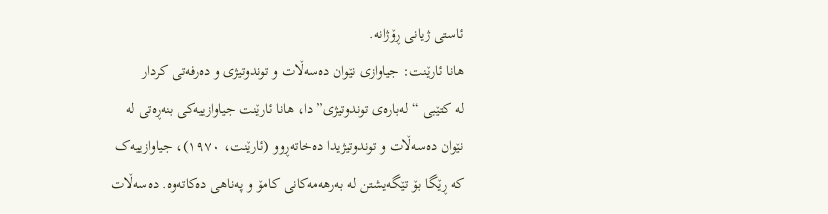ئاستی ژیانی ڕۆژانە.
هانا ئارێنت: جیاوازی نێوان دەسەڵات و توندوتیژی و دەرفەتی کردار
لە کتێبی “لەبارەی توندوتیژی”دا، هانا ئارێنت جیاوازییەکی بنەڕەتی لە نێوان دەسەڵات و توندوتیژیدا دەخاتەڕوو (ئارێنت، ١٩٧٠)، جیاوازییەک کە ڕێگا بۆ تێگەیشتن لە بەرهەمەکانی کامۆ و پەناهی دەکاتەوە. دەسەڵات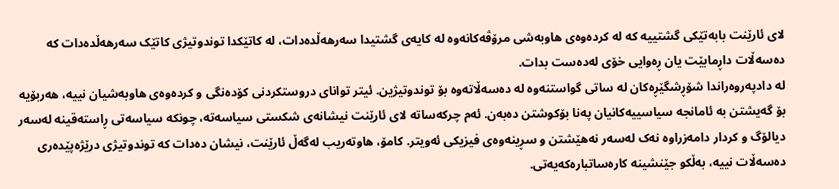لای ئارێنت بابەتێکی گشتییە کە لە کردەوەی هاوبەشی مرۆڤەکانەوە لە کایەی گشتیدا سەرهەڵدەدات، لە کاتێکدا توندوتیژی کاتێک سەرهەڵدەدات کە دەسەڵات داڕمابێت یان ڕەوایی خۆی لەدەست بدات.
لە دادپەروەراندا شۆڕشگێڕەکان لە ساتی گواستنەوە لە دەسەڵاتەوە بۆ توندوتیژین. ئیتر توانای دروستکردنی کۆدەنگی و کردەوەی هاوبەشیان نییە، هەربۆیە بۆ گەیشتن بە ئامانجە سیاسییەکانیان پەنا بۆکوشتن دەبەن. ئەم چرکەساتە لای ئارێنت نیشانەی شکستی سیاسەتە، چونکە سیاسەتی ڕاستەقینە لەسەر دیالۆگ و کردار دامەزراوە نەک لەسەر نەهێشتن و سڕینەوەی فیزیکی ئەویتر. کامۆ، هاوتەریب لەگەڵ ئارێنت، نیشان دەدات کە توندوتیژی درێژەپێدەری دەسەڵات نییە، بەڵکو جێنشینە کارەساتبارەکەیەتی.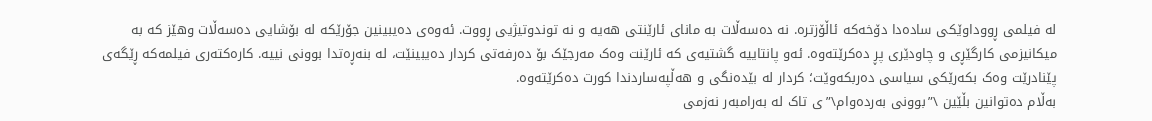لە فیلمی ڕووداوێکی سادەدا دۆخەکە ئاڵۆزترە. نە دەسەڵات بە مانای ئارێنتی هەیە و نە توندوتیژیی ڕووت. ئەوەی دەیبینین جۆرێکە لە بۆشایی دەسەڵات وهێز کە بە میکانیزمی کارگێڕی و چاودێری پڕ دەکرێتەوە. ئەو پانتاییە گشتیەی کە ئارێنت وەک مەرجێک بۆ دەرفەتی کردار دەیبینێت، لە بنەڕەتدا بوونی نییە. کارەکتەری فیلمەکە ڕێگەی پێنادرێت وەک بکەرێکی سیاسی دەربکەوێت؛ کردار لە بێدەنگی و هەڵپەساردندا کورت دەکرێتەوە.
بەڵام دەتوانین بڵێین \”بوونی بەردەوام\”ی تاک لە بەرامبەر نەزمی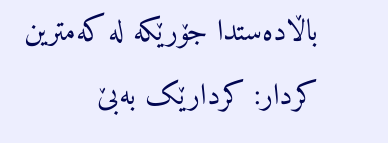باڵادەستدا جۆرێکە لە کەمترین کردار: کردارێک بەبێ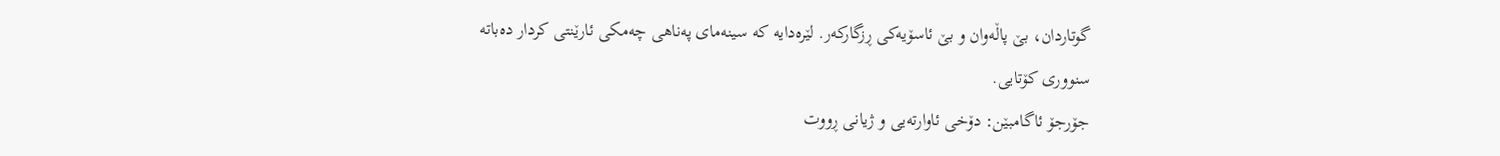گوتاردان، بێ پاڵەوان و بێ ئاسۆیەکی ڕزگارکەر. لێرەدایە کە سینەمای پەناهی چەمکی ئارێنتی کردار دەباتە سنووری کۆتایی.
جۆرجۆ ئاگامبێن: دۆخی ئاوارتەیی و ژیانی ڕووت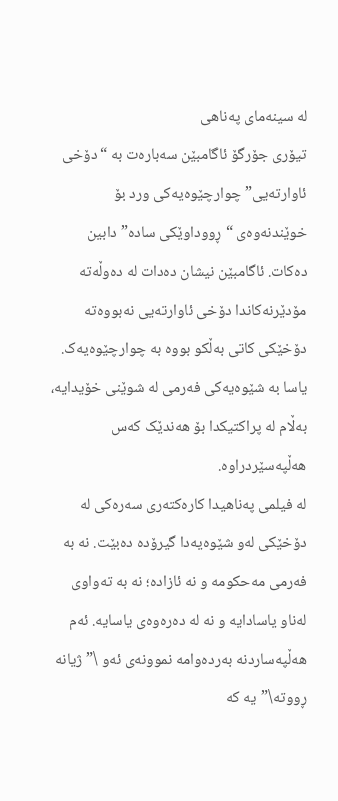لە سینەمای پەناهی
تیۆری جۆرگۆ ئاگامبێن سەبارەت بە “دۆخی ئاوارتەیی” چوارچێوەیەکی ورد بۆ خوێندنەوەی “ڕووداوێکی سادە” دابین دەکات. ئاگامبێن نیشان دەدات لە دەوڵەتە مۆدێرنەکاندا دۆخی ئاوارتەیی نەبووەتە دۆخێکی کاتی بەڵکو بووە بە چوارچێوەیەک. یاسا بە شێوەیەکی فەرمی لە شوێنی خۆیدایە، بەڵام لە پراکتیکدا بۆ هەندێک کەس هەڵپەسێردراوە.
لە فیلمی پەناهیدا کارەکتەری سەرەکی لە دۆخێکی لەو شێوەیەدا گیرۆدە دەبێت. نە بە فەرمی مەحکومە و نە ئازادە؛ نە بە تەواوی لەناو یاسادایە و نە لە دەرەوەی یاسایە. ئەم هەڵپەساردنە بەردەوامە نموونەی ئەو \”ژیانە ڕووتە\”یە کە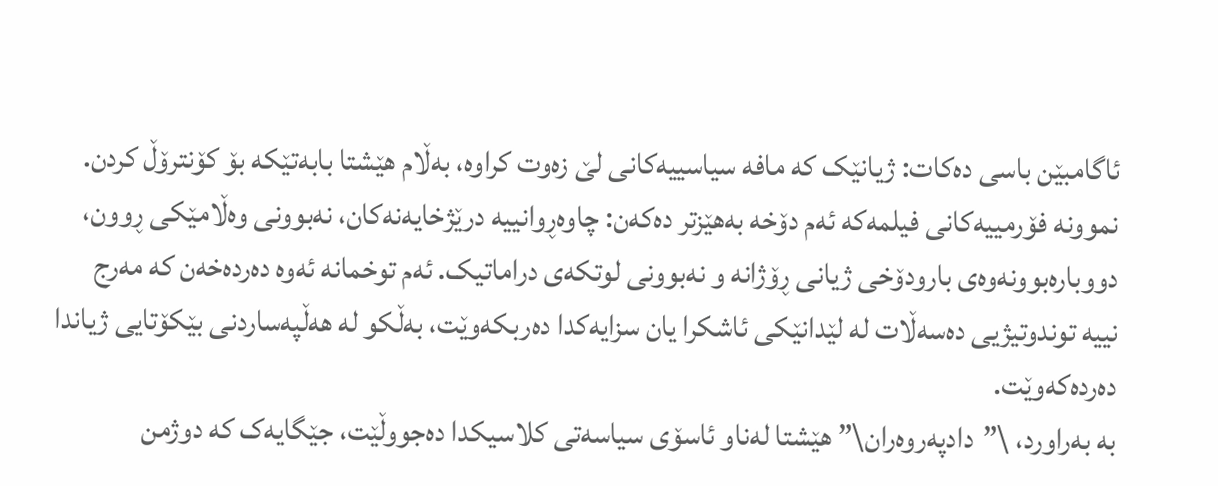ئاگامبێن باسی دەکات: ژیانێک کە مافە سیاسییەکانی لێ زەوت کراوە، بەڵام هێشتا بابەتێکە بۆ کۆنترۆڵ کردن.
نموونە فۆرمییەکانی فیلمەکە ئەم دۆخە بەهێزتر دەکەن: چاوەڕوانییە درێژخایەنەکان، نەبوونی وەڵامێکی ڕوون، دووبارەبوونەوەی بارودۆخی ژیانی ڕۆژانە و نەبوونی لوتکەی دراماتیک. ئەم توخمانە ئەوە دەردەخەن کە مەرج نییە توندوتیژیی دەسەڵات لە لێدانێکی ئاشکرا یان سزایەکدا دەربکەوێت، بەڵکو لە هەڵپەساردنی بێکۆتایی ژیاندا دەردەکەوێت.
بە بەراورد، \”دادپەروەران\” هێشتا لەناو ئاسۆی سیاسەتی کلاسیکدا دەجووڵێت، جێگایەک کە دوژمن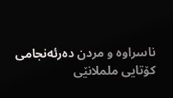ناسراوە و مردن دەرئەنجامی کۆتایی ململانێی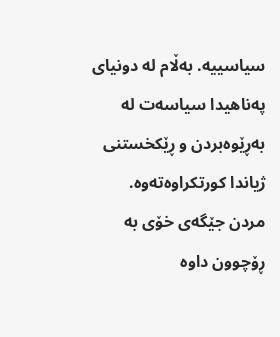سیاسییە. بەڵام لە دونیای پەناهیدا سیاسەت لە بەڕێوەبردن و ڕێکخستنی ژیاندا کورتکراوەتەوە. مردن جێگەی خۆی بە ڕۆچوون داوە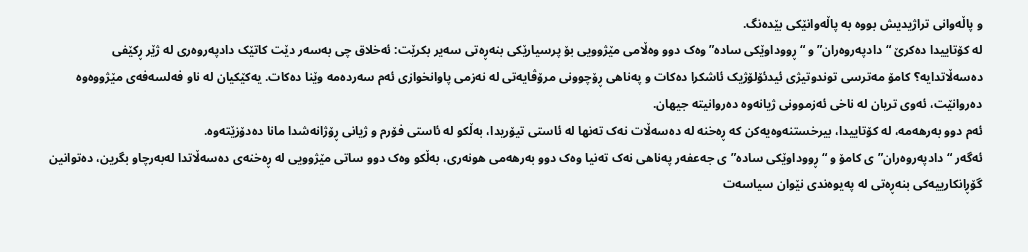و پاڵەوانی تراژیدیش بووە بە پاڵەوانێکی بێدەنگ.
لە کۆتاییدا دەکرێ “دادپەروەران” و “ڕووداوێکی سادە” وەک دوو وەڵامی مێژوویی بۆ پرسیارێکی بنەڕەتی سەیر بکرێت: ئەخلاق چی بەسەر دێت کاتێک دادپەروەری لە ژێر ڕکێفی دەسەڵاتدایە؟ کامۆ مەترسی توندوتیژی ئیدئۆلۆژیک ئاشکرا دەکات و پەناهی ڕۆچوونی مرۆڤایەتی لە نەزمی پاوانخوازی ئەم سەردەمە وێنا دەکات. یەکێکیان لە ناو فەلسەفەی مێژووەوە دەروانێت، ئەوی تریان لە ناخی ئەزموونی ژیانەوە دەروانیتە جیهان.
ئەم دوو بەرهەمە، لە کۆتاییدا، بیرخستنەوەیەکن کە ڕەخنە لە دەسەڵات نەک تەنها لە ئاستی تیۆریدا، بەڵکو لە ئاستی فۆرم و ژیانی ڕۆژانەشدا مانا دەدۆزێتەوە.
ئەگەر “دادپەروەران”ی کامۆ و “ڕووداوێکی سادە”ی جەعفەر پەناهی نەک تەنیا وەک دوو بەرهەمی هونەری، بەڵکو وەک دوو ساتی مێژوویی لە ڕەخنەی دەسەڵاتدا لەبەرچاو بگرین، دەتوانین گۆڕانکارییەکی بنەڕەتی لە پەیوەندی نێوان سیاسەت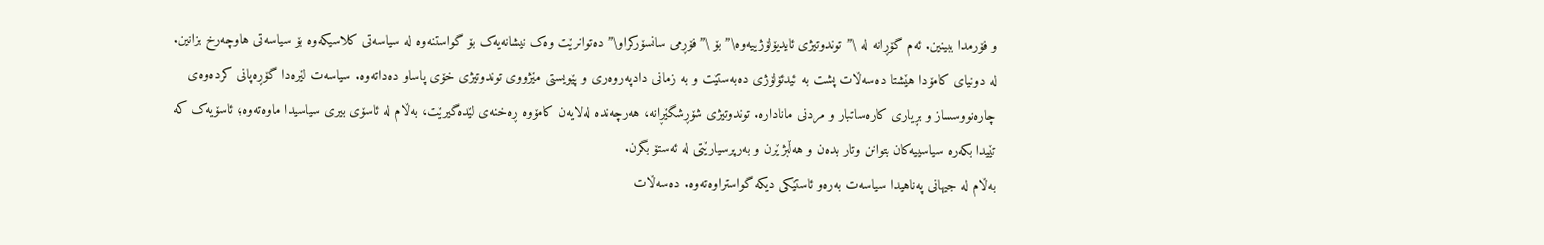و فۆرمدا ببینین. ئەم گۆڕانە لە \”توندوتیژی ئایدیۆلۆژییەوە\” بۆ \”فۆڕمی سانسۆرکراو\” دەتوانرێت وەک نیشانەیەک بۆ گواستنەوە لە سیاسەتی کلاسیکەوە بۆ سیاسەتی هاوچەرخ بزانین.
لە دونیای کامۆدا هێشتا دەسەڵات پشت بە ئیدئۆلۆژی دەبەستێت و بە زمانی دادپەروەری و پێویستی مێژووی توندوتیژی خۆی پاساو دەداتەوە. سیاسەت لێرەدا گۆڕەپانی کردەوەی چارەنووسساز و بڕیاری کارەساتبار و مردنی مانادارە. توندوتیژی شۆڕشگێڕانە، هەرچەندە لەلایەن کامۆوە ڕەخنەی لێدەگیرێت، بەڵام لە ئاسۆی بیری سیاسیدا ماوەتەوە؛ ئاسۆیەک کە تێیدا بکەرە سیاسییەکان بتوانن وتار بدەن و هەڵبژێرن و بەرپرسیارێتی لە ئەستۆ بگرن.
بەڵام لە جیهانی پەناهیدا سیاسەت بەرەو ئاستێکی دیکە گواستراوەتەوە. دەسەڵات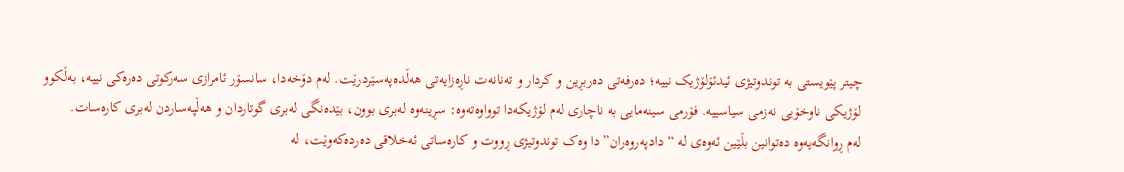چیتر پێویستی بە توندوتیژی ئیدئۆلۆژیک نییە؛ دەرفەتی دەربڕین و کردار و تەنانەت ناڕەزایەتی هەڵدەپەسێردرێت. لەم دۆخەدا، سانسۆر ئامرازی سەرکوتی دەرەکی نییە، بەڵکوو لۆژیکی ناوخۆیی نەزمی سیاسییە. فۆرمی سینەمایی بە ناچاری لەم لۆژیکەدا توواوەتەوە: سڕینەوە لەبری بوون، بێدەنگی لەبری گوتاردان و هەڵپەساردن لەبری کارەسات.
لەم ڕوانگەیەوە دەتوانین بڵێین ئەوەی لە “دادپەروەران”دا وەک توندوتیژی ڕووت و کارەساتی ئەخلاقی دەردەکەوێت، لە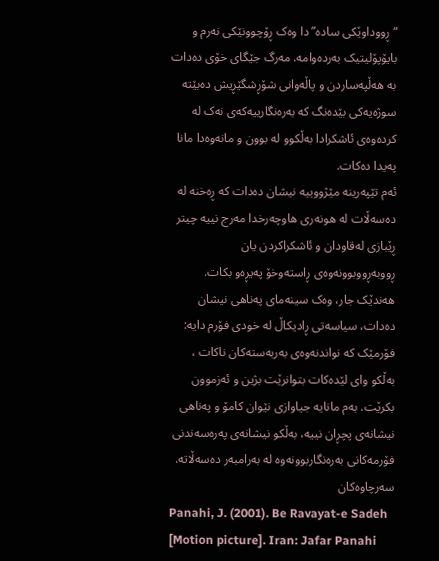“ڕووداوێکی سادە”دا وەک ڕۆچوونێکی نەرم و بایۆپۆلیتیک بەردەوامە. مەرگ جێگای خۆی دەدات بە هەڵپەساردن و پاڵەوانی شۆڕشگێڕیش دەبێتە سوژەیەکی بێدەنگ کە بەرەنگارییەکەی نەک لە کردەوەی ئاشکرادا بەڵکوو لە بوون و مانەوەدا مانا پەیدا دەکات.
ئەم تێپەرینە مێژووییە نیشان دەدات کە ڕەخنە لە دەسەڵات لە هونەری هاوچەرخدا مەرج نییە چیتر ڕێبازی لەقاودان و ئاشکراکردن یان ڕووبەڕووبوونەوەی ڕاستەوخۆ پەیڕەو بکات. هەندێک جار، وەک سینەمای پەناهی نیشان دەدات، سیاسەتی ڕادیکاڵ لە خودی فۆرم دایە: فۆرمێک کە نواندنەوەی بەربەستەکان ناکات ، بەڵکو وای لێدەکات بتوانرێت بژین و ئەزموون بکرێت. بەم مانایە جیاوازی نێوان کامۆ و پەناهی نیشانەی پچڕان نییە، بەڵکو نیشانەی پەرەسەندنی فۆرمەکانی بەرەنگاربوونەوە لە بەرامبەر دەسەڵاتە.
سەرچاوەکان
Panahi, J. (2001). Be Ravayat-e Sadeh [Motion picture]. Iran: Jafar Panahi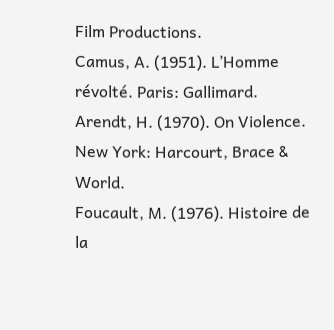Film Productions.
Camus, A. (1951). L’Homme révolté. Paris: Gallimard.
Arendt, H. (1970). On Violence. New York: Harcourt, Brace & World.
Foucault, M. (1976). Histoire de la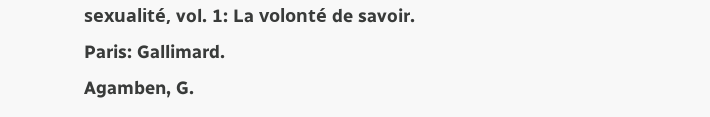sexualité, vol. 1: La volonté de savoir. Paris: Gallimard.
Agamben, G.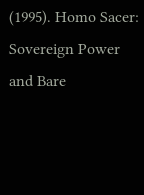(1995). Homo Sacer: Sovereign Power and Bare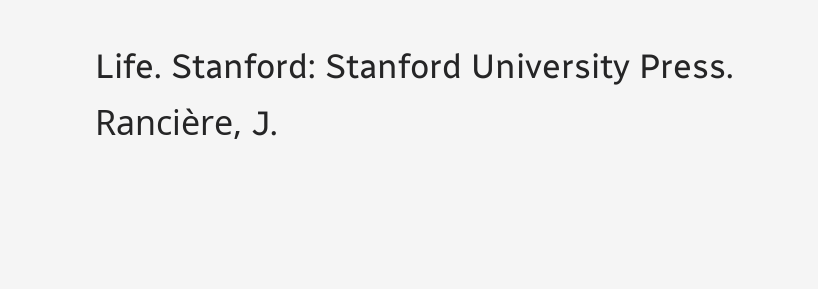Life. Stanford: Stanford University Press.
Rancière, J.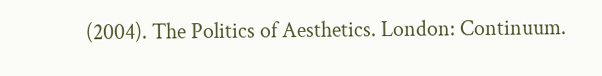(2004). The Politics of Aesthetics. London: Continuum.